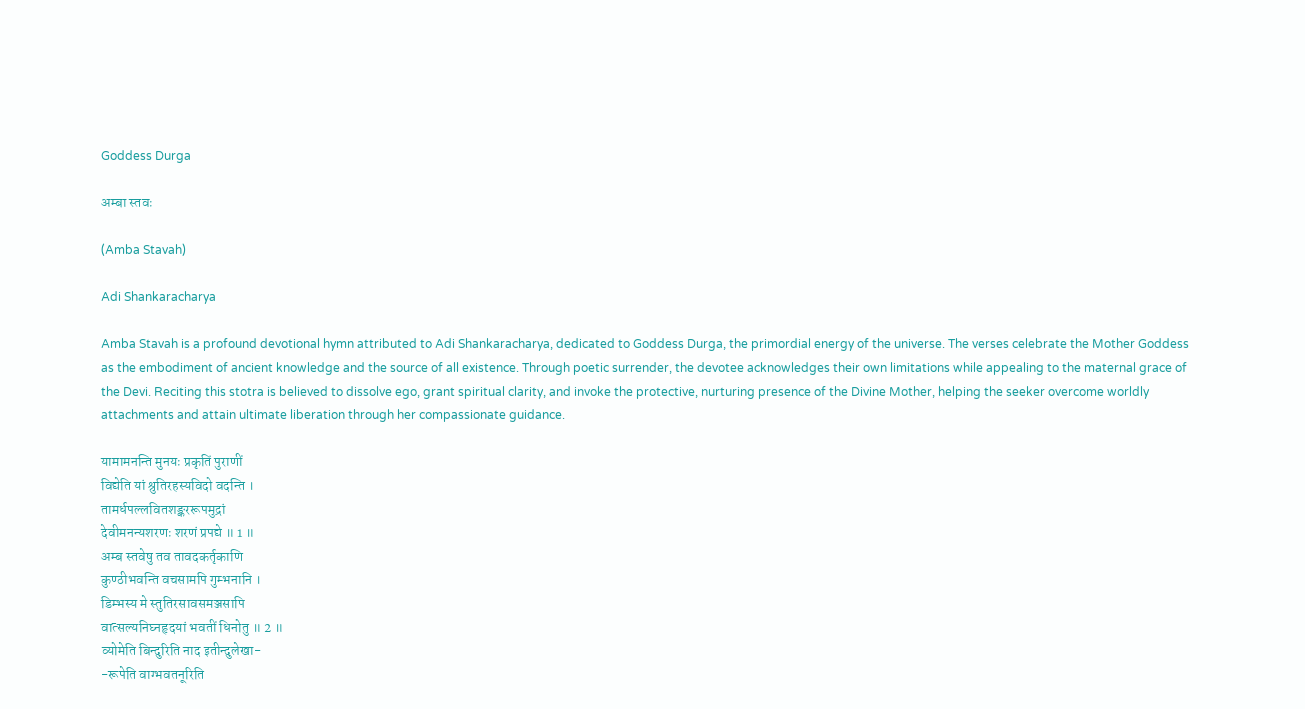Goddess Durga

अम्बा स्तवः

(Amba Stavah)

Adi Shankaracharya

Amba Stavah is a profound devotional hymn attributed to Adi Shankaracharya, dedicated to Goddess Durga, the primordial energy of the universe. The verses celebrate the Mother Goddess as the embodiment of ancient knowledge and the source of all existence. Through poetic surrender, the devotee acknowledges their own limitations while appealing to the maternal grace of the Devi. Reciting this stotra is believed to dissolve ego, grant spiritual clarity, and invoke the protective, nurturing presence of the Divine Mother, helping the seeker overcome worldly attachments and attain ultimate liberation through her compassionate guidance.

यामामनन्ति मुनयः प्रकृतिं पुराणीं
विद्येति यां श्रुतिरहस्यविदो वदन्ति ।
तामर्धपल्लवितशङ्कररूपमुद्रां
देवीमनन्यशरणः शरणं प्रपद्ये ॥ 1 ॥
अम्ब स्तवेषु तव तावदकर्तृकाणि
कुण्ठीभवन्ति वचसामपि गुम्भनानि ।
डिम्भस्य मे स्तुतिरसावसमञ्जसापि
वात्सल्यनिघ्नहृदयां भवतीं धिनोतु ॥ 2 ॥
व्योमेति बिन्दुरिति नाद इतीन्दुलेखा-
-रूपेति वाग्भवतनूरिति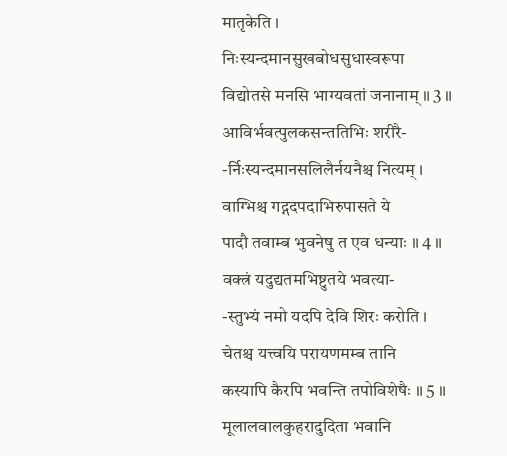मातृकेति ।
निःस्यन्दमानसुखबोधसुधास्वरूपा
विद्योतसे मनसि भाग्यवतां जनानाम् ॥ 3 ॥
आविर्भवत्पुलकसन्ततिभिः शरीरै-
-र्निःस्यन्दमानसलिलैर्नयनैश्च नित्यम् ।
वाग्भिश्च गद्गदपदाभिरुपासते ये
पादौ तवाम्ब भुवनेषु त एव धन्याः ॥ 4 ॥
वक्त्रं यदुद्यतमभिष्टुतये भवत्या-
-स्तुभ्यं नमो यदपि देवि शिरः करोति ।
चेतश्च यत्त्वयि परायणमम्ब तानि
कस्यापि कैरपि भवन्ति तपोविशेषैः ॥ 5 ॥
मूलालवालकुहरादुदिता भवानि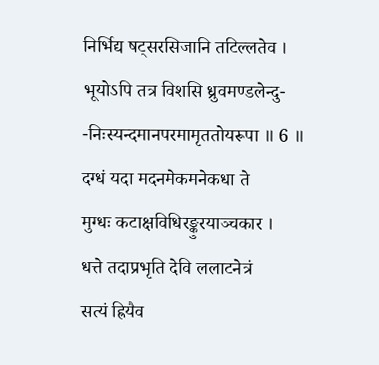निर्भिद्य षट्सरसिजानि तटिल्लतेव ।
भूयोऽपि तत्र विशसि ध्रुवमण्डलेन्दु-
-निःस्यन्दमानपरमामृततोयरूपा ॥ 6 ॥
दग्धं यदा मदनमेकमनेकधा ते
मुग्धः कटाक्षविधिरङ्कुरयाञ्चकार ।
धत्ते तदाप्रभृति देवि ललाटनेत्रं
सत्यं ह्रियैव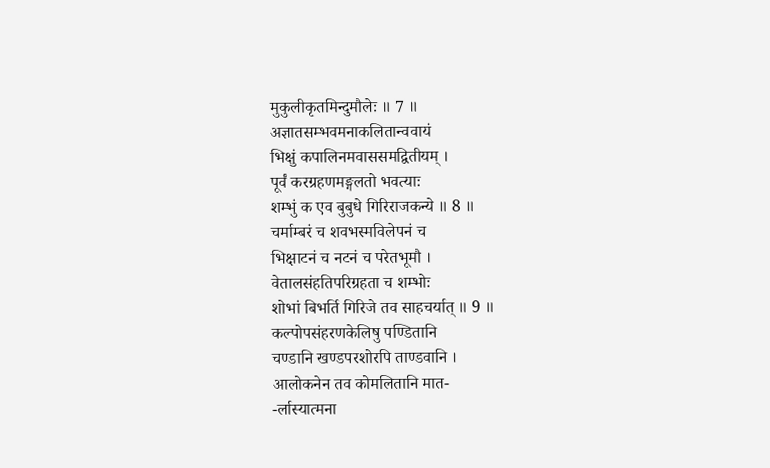मुकुलीकृतमिन्दुमौलेः ॥ 7 ॥
अज्ञातसम्भवमनाकलितान्ववायं
भिक्षुं कपालिनमवाससमद्वितीयम् ।
पूर्वं करग्रहणमङ्गलतो भवत्याः
शम्भुं क एव बुबुधे गिरिराजकन्ये ॥ 8 ॥
चर्माम्बरं च शवभस्मविलेपनं च
भिक्षाटनं च नटनं च परेतभूमौ ।
वेतालसंहतिपरिग्रहता च शम्भोः
शोभां बिभर्ति गिरिजे तव साहचर्यात् ॥ 9 ॥
कल्पोपसंहरणकेलिषु पण्डितानि
चण्डानि खण्डपरशोरपि ताण्डवानि ।
आलोकनेन तव कोमलितानि मात-
-र्लास्यात्मना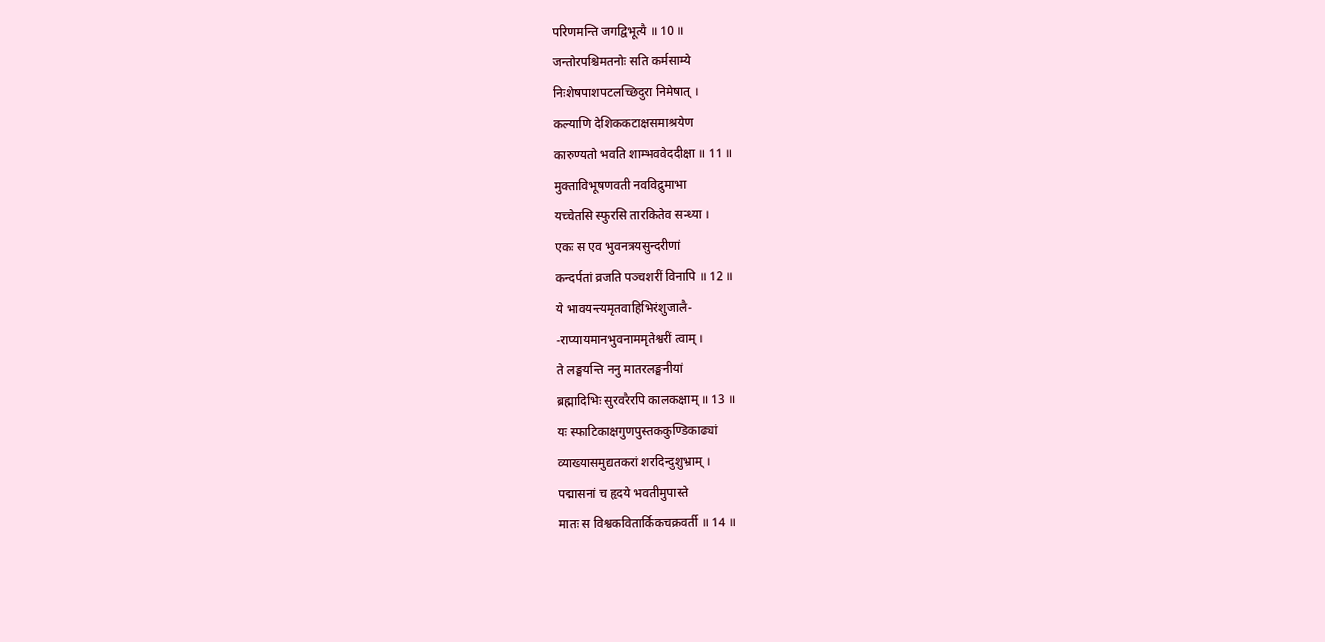परिणमन्ति जगद्विभूत्यै ॥ 10 ॥
जन्तोरपश्चिमतनोः सति कर्मसाम्ये
निःशेषपाशपटलच्छिदुरा निमेषात् ।
कल्याणि देशिककटाक्षसमाश्रयेण
कारुण्यतो भवति शाम्भववेददीक्षा ॥ 11 ॥
मुक्ताविभूषणवती नवविद्रुमाभा
यच्चेतसि स्फुरसि तारकितेव सन्ध्या ।
एकः स एव भुवनत्रयसुन्दरीणां
कन्दर्पतां व्रजति पञ्चशरीं विनापि ॥ 12 ॥
ये भावयन्त्यमृतवाहिभिरंशुजालै-
-राप्यायमानभुवनाममृतेश्वरीं त्वाम् ।
ते लङ्घयन्ति ननु मातरलङ्घनीयां
ब्रह्मादिभिः सुरवरैरपि कालकक्षाम् ॥ 13 ॥
यः स्फाटिकाक्षगुणपुस्तककुण्डिकाढ्यां
व्याख्यासमुद्यतकरां शरदिन्दुशुभ्राम् ।
पद्मासनां च हृदये भवतीमुपास्ते
मातः स विश्वकवितार्किकचक्रवर्ती ॥ 14 ॥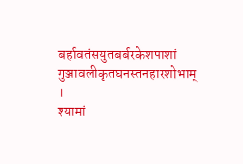बर्हावतंसयुतबर्बरकेशपाशां
गुञ्जावलीकृतघनस्तनहारशोभाम् ।
श्यामां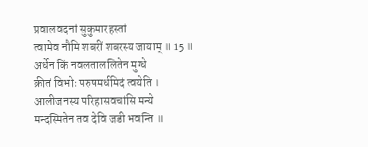प्रवालवदनां सुकुमारहस्तां
त्वामेव नौमि शबरीं शबरस्य जायाम् ॥ 15 ॥
अर्धेन किं नवलताललितेन मुग्धे
क्रीतं विभोः परुषमर्धमिदं त्वयेति ।
आलीजनस्य परिहासवचांसि मन्ये
मन्दस्मितेन तव देवि जडी भवन्ति ॥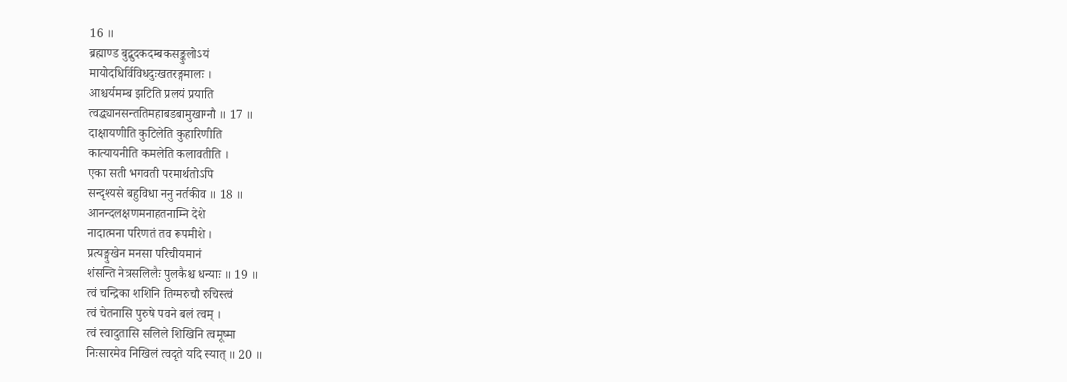16 ॥
ब्रह्माण्ड बुद्बुदकदम्बकसङ्कुलोऽयं
मायोदधिर्विविधदुःखतरङ्गमालः ।
आश्चर्यमम्ब झटिति प्रलयं प्रयाति
त्वद्ध्यानसन्ततिमहाबडबामुखाग्नौ ॥ 17 ॥
दाक्षायणीति कुटिलेति कुहारिणीति
कात्यायनीति कमलेति कलावतीति ।
एका सती भगवती परमार्थतोऽपि
सन्दृश्यसे बहुविधा ननु नर्तकीव ॥ 18 ॥
आनन्दलक्षणमनाहतनाम्नि देशे
नादात्मना परिणतं तव रूपमीशे ।
प्रत्यङ्मुखेन मनसा परिचीयमानं
शंसन्ति नेत्रसलिलैः पुलकैश्च धन्याः ॥ 19 ॥
त्वं चन्द्रिका शशिनि तिग्मरुचौ रुचिस्त्वं
त्वं चेतनासि पुरुषे पवने बलं त्वम् ।
त्वं स्वादुतासि सलिले शिखिनि त्वमूष्मा
निःसारमेव निखिलं त्वदृते यदि स्यात् ॥ 20 ॥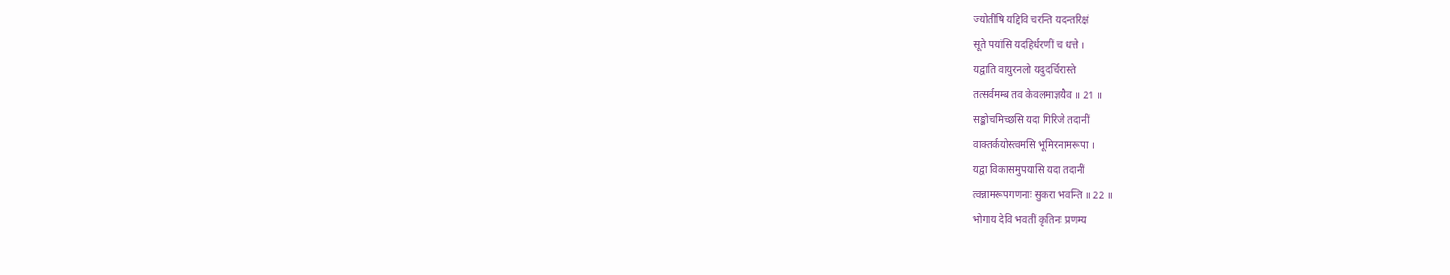ज्योतींषि यद्दिवि चरन्ति यदन्तरिक्षं
सूते पयांसि यदहिर्धरणीं च धत्ते ।
यद्वाति वायुरनलो यदुदर्चिरास्ते
तत्सर्वमम्ब तव केवलमाज्ञयैव ॥ 21 ॥
सङ्कोचमिच्छसि यदा गिरिजे तदानीं
वाक्तर्कयोस्त्वमसि भूमिरनामरूपा ।
यद्वा विकासमुपयासि यदा तदानीं
त्वन्नामरूपगणनाः सुकरा भवन्ति ॥ 22 ॥
भोगाय देवि भवतीं कृतिनः प्रणम्य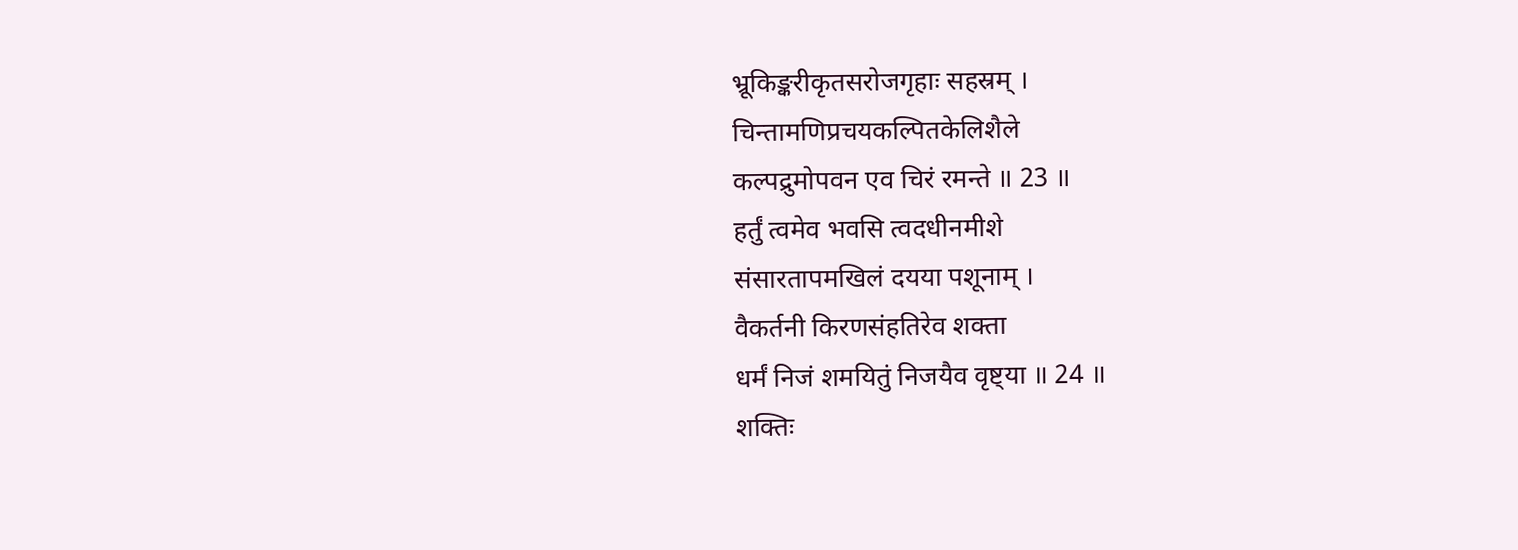भ्रूकिङ्करीकृतसरोजगृहाः सहस्रम् ।
चिन्तामणिप्रचयकल्पितकेलिशैले
कल्पद्रुमोपवन एव चिरं रमन्ते ॥ 23 ॥
हर्तुं त्वमेव भवसि त्वदधीनमीशे
संसारतापमखिलं दयया पशूनाम् ।
वैकर्तनी किरणसंहतिरेव शक्ता
धर्मं निजं शमयितुं निजयैव वृष्ट्या ॥ 24 ॥
शक्तिः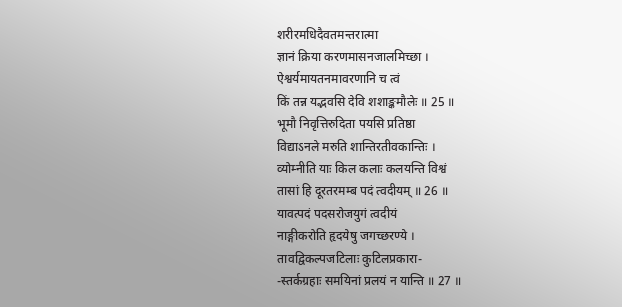शरीरमधिदैवतमन्तरात्मा
ज्ञानं क्रिया करणमासनजालमिच्छा ।
ऐश्वर्यमायतनमावरणानि च त्वं
किं तन्न यद्भवसि देवि शशाङ्कमौलेः ॥ 25 ॥
भूमौ निवृत्तिरुदिता पयसि प्रतिष्ठा
विद्याऽनले मरुति शान्तिरतीवकान्तिः ।
व्योम्नीति याः किल कलाः कलयन्ति विश्वं
तासां हि दूरतरमम्ब पदं त्वदीयम् ॥ 26 ॥
यावत्पदं पदसरोजयुगं त्वदीयं
नाङ्गीकरोति हृदयेषु जगच्छरण्ये ।
तावद्विकल्पजटिलाः कुटिलप्रकारा-
-स्तर्कग्रहाः समयिनां प्रलयं न यान्ति ॥ 27 ॥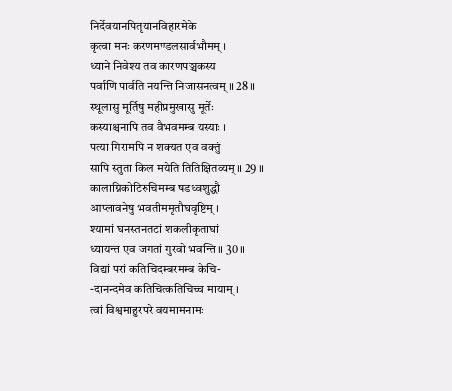निर्देवयानपितृयानविहारमेके
कृत्वा मनः करणमण्डलसार्वभौमम् ।
ध्याने निवेश्य तव कारणपञ्चकस्य
पर्वाणि पार्वति नयन्ति निजासनत्वम् ॥ 28 ॥
स्थूलासु मूर्तिषु महीप्रमुखासु मूर्तेः
कस्याश्चनापि तव वैभवमम्ब यस्याः ।
पत्या गिरामपि न शक्यत एव वक्तुं
सापि स्तुता किल मयेति तितिक्षितव्यम् ॥ 29 ॥
कालाग्निकोटिरुचिमम्ब षडध्वशुद्धौ
आप्लावनेषु भवतीममृतौघवृष्टिम् ।
श्यामां घनस्तनतटां शकलीकृताघां
ध्यायन्त एव जगतां गुरवो भवन्ति ॥ 30 ॥
विद्यां परां कतिचिदम्बरमम्ब केचि-
-दानन्दमेव कतिचित्कतिचिच्च मायाम् ।
त्वां विश्वमाहुरपरे वयमामनामः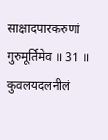साक्षादपारकरुणां गुरुमूर्तिमेव ॥ 31 ॥
कुवलयदलनीलं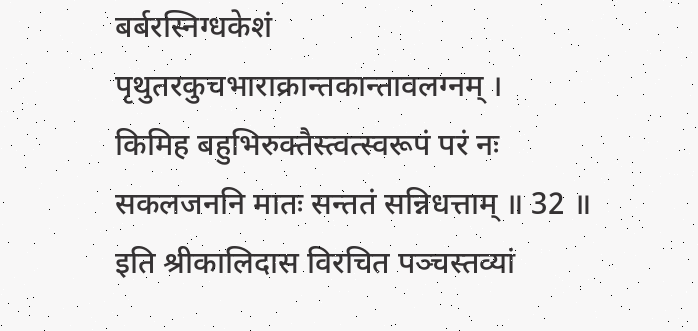बर्बरस्निग्धकेशं
पृथुतरकुचभाराक्रान्तकान्तावलग्नम् ।
किमिह बहुभिरुक्तैस्त्वत्स्वरूपं परं नः
सकलजननि मातः सन्ततं सन्निधत्ताम् ॥ 32 ॥
इति श्रीकालिदास विरचित पञ्चस्तव्यां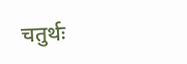चतुर्थः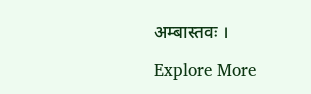अम्बास्तवः ।

Explore More